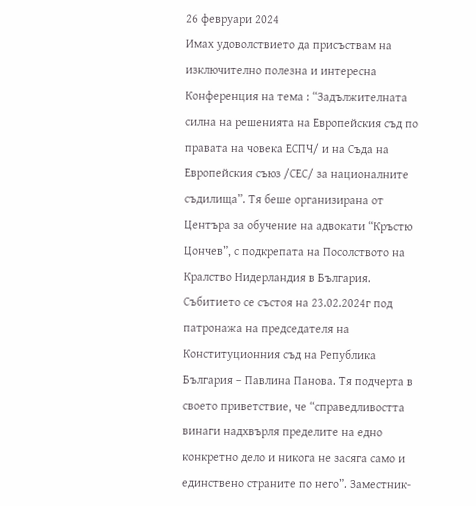26 февруари 2024
Имах удоволствието да присъствам на изключително полезна и интересна Конференция на тема : “Задължителната силна на решенията на Европейския съд по правата на човека ЕСПЧ/ и на Съда на Европейския съюз /СЕС/ за националните съдилища”. Тя беше организирана от Центъра за обучение на адвокати “Кръстю Цончев”, с подкрепата на Посолството на Кралство Нидерландия в България.
Събитието се състоя на 23.02.2024г под патронажа на председателя на Конституционния съд на Република България – Павлина Панова. Тя подчерта в своето приветствие, че “справедливостта винаги надхвърля пределите на едно конкретно дело и никога не засяга само и единствено страните по него”. Заместник-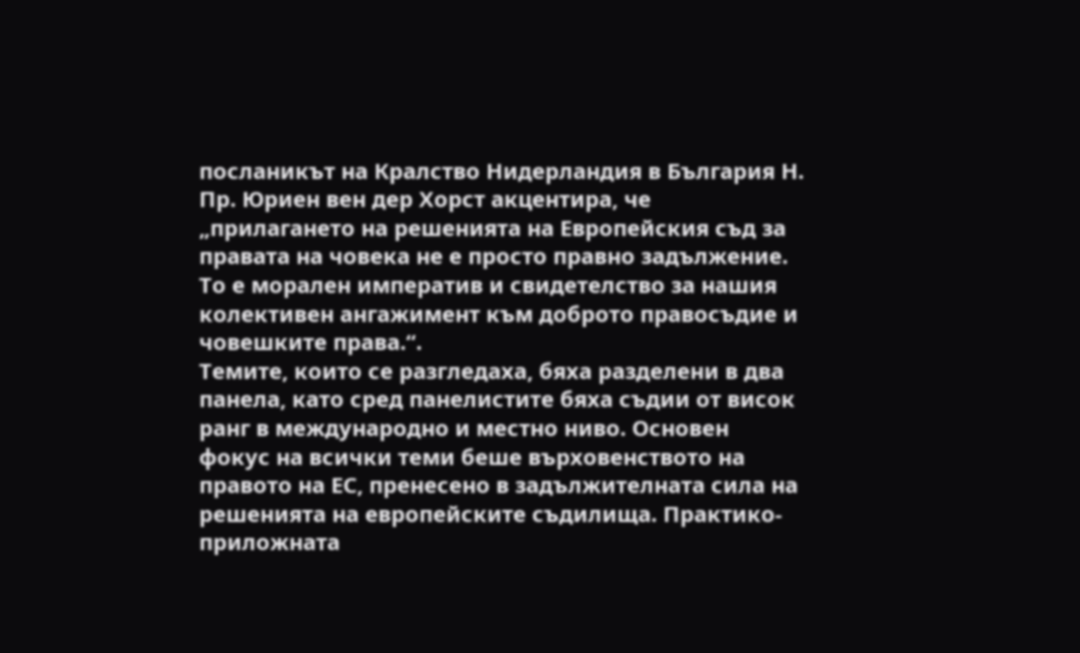посланикът на Кралство Нидерландия в България Н. Пр. Юриен вен дер Хорст акцентира, че „прилагането на решенията на Европейския съд за правата на човека не е просто правно задължение. То е морален императив и свидетелство за нашия колективен ангажимент към доброто правосъдие и човешките права.“.
Темите, които се разгледаха, бяха разделени в два панела, като сред панелистите бяха съдии от висок ранг в международно и местно ниво. Основен фокус на всички теми беше върховенството на правото на ЕС, пренесено в задължителната сила на решенията на европейските съдилища. Практико-приложната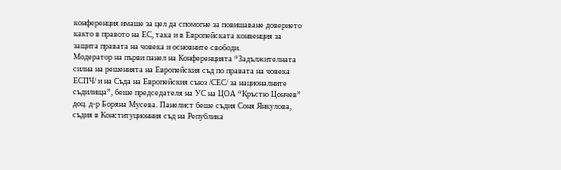конференция имаше за цел да спомогне за повишаване доверието както в правото на ЕС, така и в Европейската конвенция за защита правата на човека и основните свободи.
Модератор на първи панел на Конференцията “Задължителната силна на решенията на Европейския съд по правата на човека ЕСПЧ/ и на Съда на Европейския съюз /СЕС/ за националните съдилища”, беше председателя на УС на ЦОА “Кръстю Цончев” доц. д-р Боряна Мусева. Панелист беше съдия Соня Янкулова, съдия в Конституционния съд на Република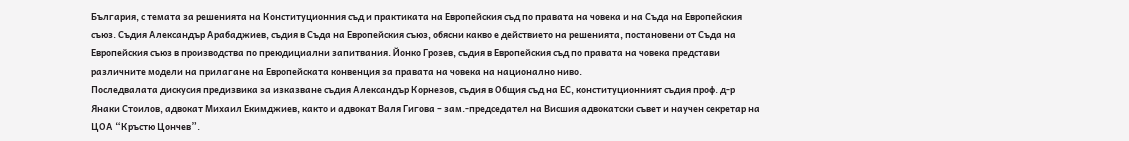България, с темата за решенията на Конституционния съд и практиката на Европейския съд по правата на човека и на Съда на Европейския съюз. Съдия Александър Арабаджиев, съдия в Съда на Европейския съюз, обясни какво е действието на решенията, постановени от Съда на Европейския съюз в производства по преюдициални запитвания. Йонко Грозев, съдия в Европейския съд по правата на човека представи различните модели на прилагане на Европейската конвенция за правата на човека на национално ниво.
Последвалата дискусия предизвика за изказване съдия Александър Корнезов, съдия в Общия съд на ЕС, конституционният съдия проф. д-р Янаки Стоилов, адвокат Михаил Екимджиев, както и адвокат Валя Гигова – зам.-председател на Висшия адвокатски съвет и научен секретар на ЦОА “Кръстю Цончев”.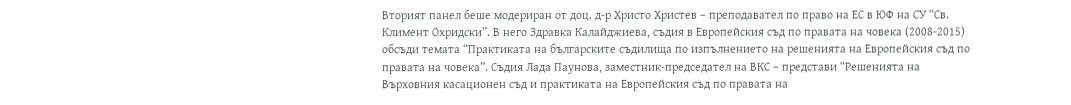Вторият панел беше модериран от доц. д-р Христо Христев – преподавател по право на ЕС в ЮФ на СУ “Св. Климент Охридски”. В него Здравка Калайджиева, съдия в Европейския съд по правата на човека (2008-2015) обсъди темата “Практиката на българските съдилища по изпълнението на решенията на Европейския съд по правата на човека”. Съдия Лада Паунова, заместник-председател на ВКС – представи “Решенията на Върховния касационен съд и практиката на Европейския съд по правата на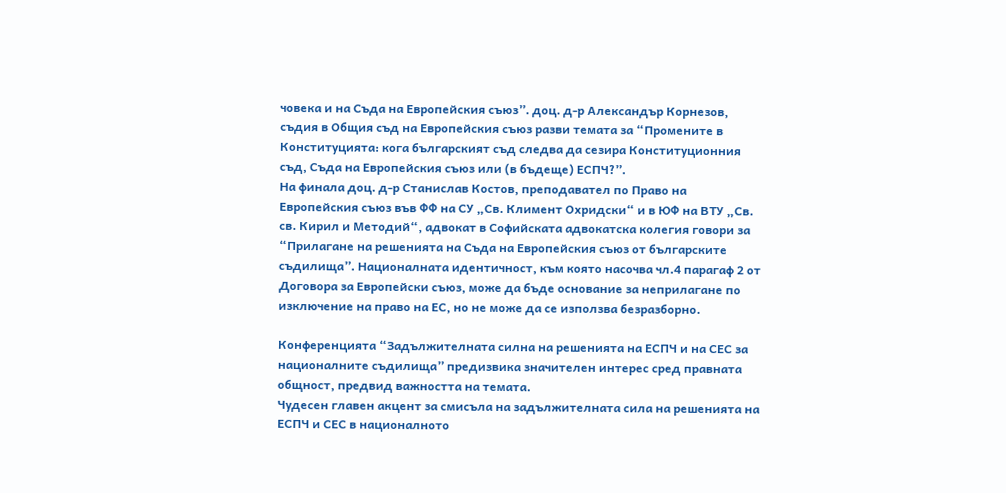човека и на Съда на Европейския съюз”. доц. д-р Александър Корнезов, съдия в Общия съд на Европейския съюз разви темата за “Промените в Конституцията: кога българският съд следва да сезира Конституционния съд, Съда на Европейския съюз или (в бъдеще) ЕСПЧ?”.
На финала доц. д-р Станислав Костов, преподавател по Право на Европейския съюз във ФФ на СУ „Св. Климент Охридски“ и в ЮФ на ВТУ „Св. св. Кирил и Методий“, адвокат в Софийската адвокатска колегия говори за “Прилагане на решенията на Съда на Европейския съюз от българските съдилища”. Националната идентичност, към която насочва чл.4 парагаф 2 от Договора за Европейски съюз, може да бъде основание за неприлагане по изключение на право на ЕС, но не може да се използва безразборно.

Конференцията “Задължителната силна на решенията на ЕСПЧ и на СЕС за националните съдилища” предизвика значителен интерес сред правната общност, предвид важността на темата.
Чудесен главен акцент за смисъла на задължителната сила на решенията на ЕСПЧ и СЕС в националното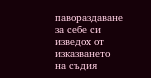павораздаване за себе си изведох от изказването на съдия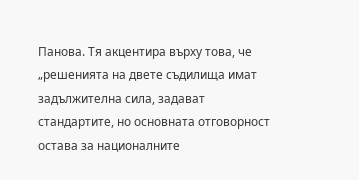Панова. Тя акцентира върху това, че „решенията на двете съдилища имат задължителна сила, задават стандартите, но основната отговорност остава за националните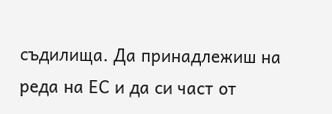съдилища. Да принадлежиш на реда на ЕС и да си част от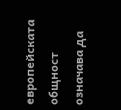европейската общност означава да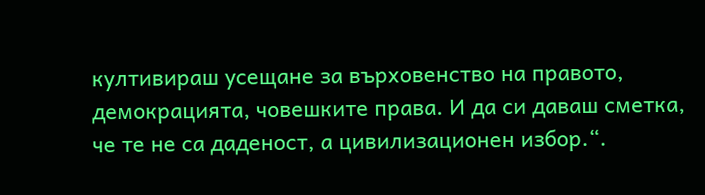култивираш усещане за върховенство на правото, демокрацията, човешките права. И да си даваш сметка, че те не са даденост, а цивилизационен избор.“.